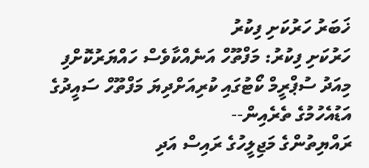ޚަބަރު ހަރުކަށި ފިކުރު
ހަރުކަށި ފިކުރު: މަފްތޫހް އަނެއްކާވެސް ހައްޔަރުކޮށްފި
މިއަދު ސުޕްރީމް ކޯޓުގައި ކުރިއަށްދިޔަ މަފްތޫހް ސައީދުގެ އަޑުއެހުމުގެ ތެރެއިން--
ރައްޔިތުންގެ މަޖިލީހުގެ ރައިސް އަދި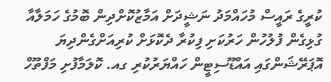ކުރީގެ ރައީސް މުހައްމަދު ނަޝީދަށް އަމާޒުކޮށްދިން ބޮމުގެ ހަމަލާއާ ގުޅިގެން ފުލުހުން ހަރުކަށި ފިކުރާ ދެކޮޅަށް ކުރިއަށްގެންދިޔަ އޮޕަރޭޝަންގައި އައްޑޫސިޓީން ހައްޔަރުކުރި ގއ. ކޮލަމާފުށި މަފްތޫހް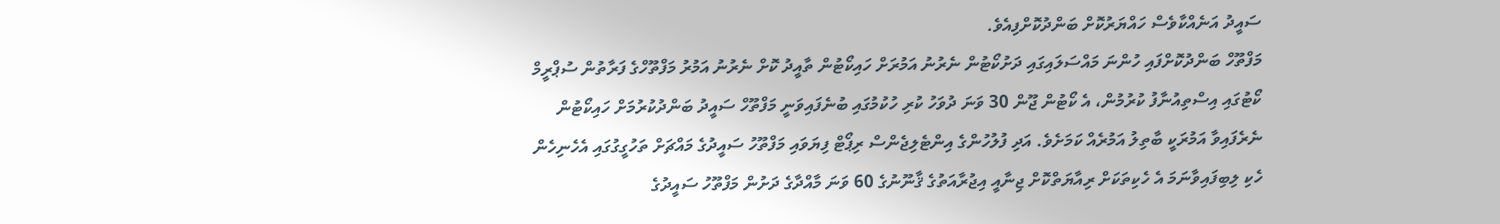ސައީދު އަނެއްކާވެސް ހައްޔަރުކޮށް ބަންދުކޮށްފިއެވެ.
މަފްތޫހް ބަންދުކޮށްފައި ހުންނަ މައްސަލައިގައި ދަށުކޯޓުން ނެރުނު އަމުރަށް ހައިކޯޓުން ތާއީދު ކޮށް ނެރުނު އަމުރު މަފްތޫހްގެ ފަރާތުން ސުޕްރީމް ކޯޓުގައި އިސްތިއުނާފު ކުރުމުން، އެ ކޯޓުން ޖޫން 30 ވަނަ ދުވަހު ކުރި ހުކުމުގައި ބުނެފައިވަނީ މަފްތޫހް ސައީދު ބަންދުކުރުމަށް ހައިކޯޓުން ނެރެފައިވާ އަމުރަކީ ބާތިލު އަމުރެއް ކަމަށެވެ. އަދި ފުލުހުންގެ އިންޓެލިޖެންސް ރިޕޯޓް ފިޔަވައި މަފްތޫހު ސައީދުގެ މައްޗަށް ތަހުގީގުގައި އެހެނިހެން ހެކި ލިބިފައިވާނަމަ އެ ހެކިތަކަށް ރިއާޔަތްކޮށް ޖިނާއީ އިޖުރާއަތުގެ ޤާނޫނުގެ 60 ވަނަ މާއްދާގެ ދަށުން މަފްތޫހު ސައީދުގެ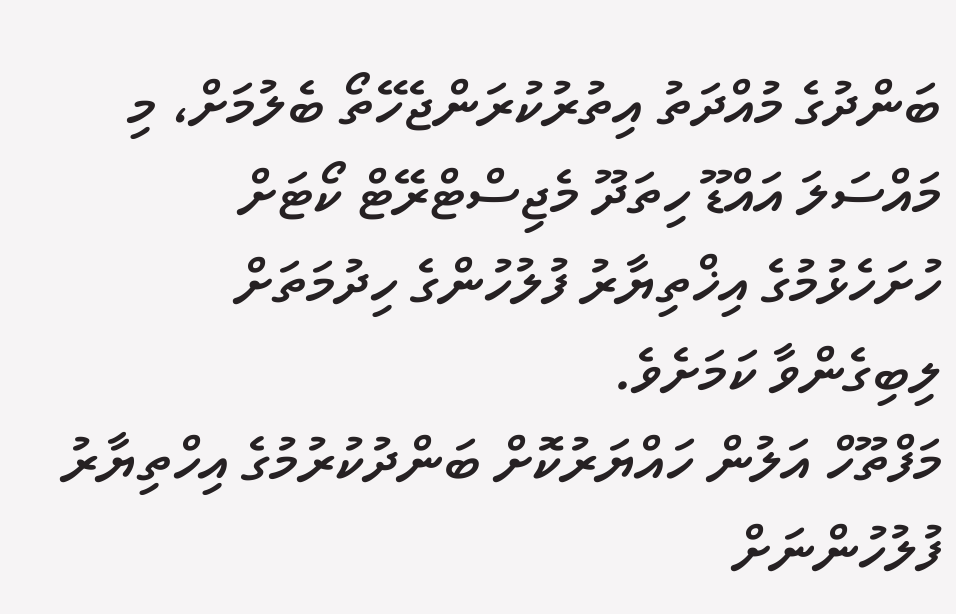ބަންދުގެ މުއްދަތު އިތުރުކުރަންޖެހޭތޯ ބެލުމަށް، މި މައްސަލަ އައްޑޫ ހިތަދޫ މެޖިސްޓްރޭޓް ކޯޓަށް ހުށަހެޅުމުގެ އިޚްތިޔާރު ފުލުހުންގެ ހިދުމަތަށް ލިބިގެންވާ ކަމަށެވެ.
މަފްތޫހް އަލުން ހައްޔަރުކޮށް ބަންދުކުރުމުގެ އިހްތިޔާރު ފުލުހުންނަށް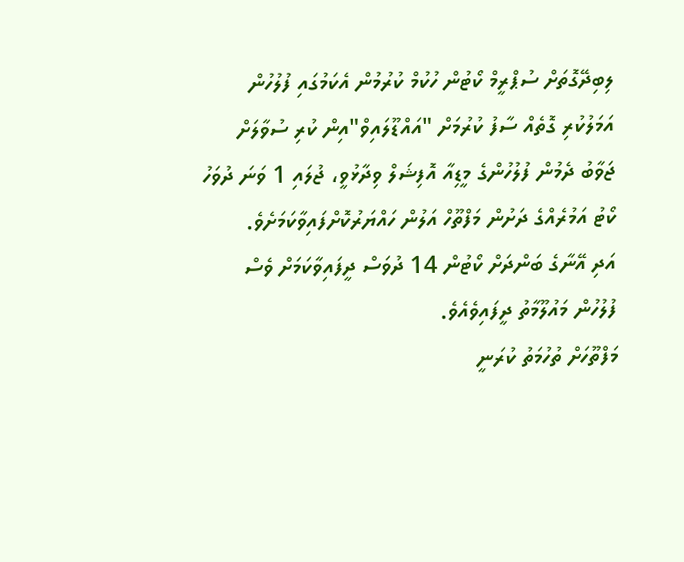ލިބިދޭގޮތަށް ސުޕްރީމް ކޯޓުން ހުކުމް ކުރުމުން އެކަމުގައި ފުލުހުން އަމަލުކުރި ގޮތެއް ސާފު ކުރުމަށް "އައްޑޫލައިވް"އިން ކުރި ސުވާލަށް ޖަވާބު ދެމުން ފުލުހުންގެ މީޑިއާ އޮފިޝަލް ވިދާޅުވީ، ޖުލައި 1 ވަނަ ދުވަހު ކޯޓު އަމުރެއްގެ ދަށުން މަފްތޫހް އަލުން ހައްޔަރުކޮށްފައިވާކަމަށެވެ.
އަދި އޭނާގެ ބަންދަށް ކޯޓުން 14 ދުވަސް ދީފައިވާކަމަށް ވެސް ފުލުހުން މައުލޫމާތު ދީފައިވެއެވެ.
މަފްތޫހަށް ތުހުމަތު ކުރަނީ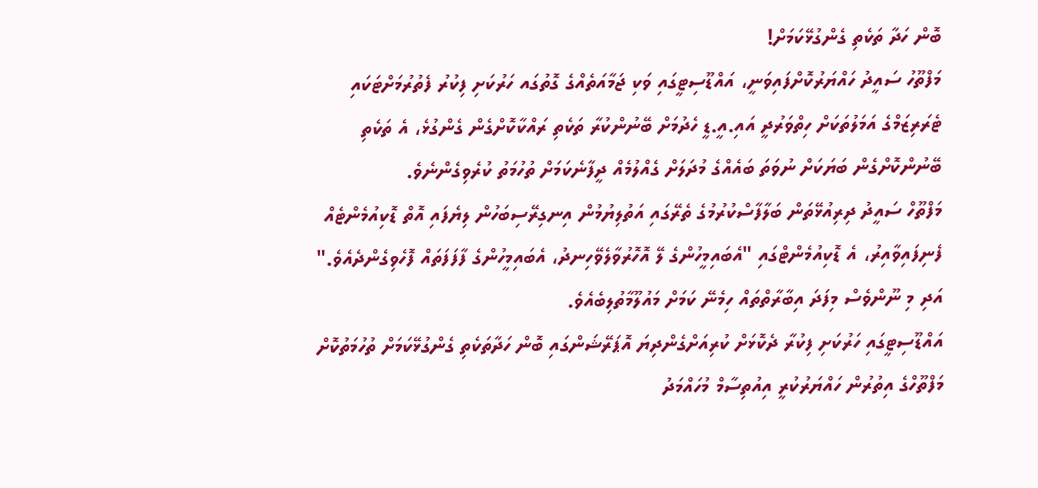ބޮން ހަދާ ތަކެތި ގެންގުޅޭކަމަށް!
މަފްތޫހު ސައީދު ހައްޔަރުކޮށްފައިވަނީ، އައްޑޫސިޓީގައި ވަކި ޖަމާއަތެއްގެ ގޮތުގައ ހަރުކަށި ފިކުރު ފެތުރުމަށްޓަކައި ޓެރަރިޒަމްގެ އަމަލުތަކަށް ހިތްވަރުދީ އައި.އީ.ޑީ ހެދުމަށް ބޭނުންކުރާ ތަކެތި ރައްކާކޮށްގެން ގެންގުޅެ، އެ ތަކެތި ބޭނުންކޮށްގެން ބަޔަކަށް ނުވަތަ ބައެއްގެ މުދަލަށް ގެއްލުމެއް ދީފާނެކަމަށް ތުހުމަތު ކުރެވިގެންނެވެ.
މަފްތޫހް ސައީދު ދިރިއުޅޭތަން ބަލާފާސްކުރުމުގެ ތެރޭގައި އަތުލިޔުމުން އިނގިރޭސިބަހުން ލިޔެފައި އޮތް ޑޮކިއުމެންޓެއް ފެނިފައިވާއިރު، އެ ޑޮކިއުމެންޓްގައި "އެބައިމީހުންގެ ލޭ އޮހޮރުވާލެވޭހިނދު، އެބައިމީހުންގެ ފާފަފަތައް ފޮހެވިގެންދެއެވެ." އަދި މި ނޫންވެސް މިފަދަ އިބާރާތްތައް ހިމެނޭ ކަމަށް މައުލޫމާތުލިބެއެވެ.
އައްޑޫސިޓީގައި ހަރުކަށި ފިކުރާ ދެކޮޅަށް ކުރިއަށްގެންދިޔަ އޮޕަރޭޝަންގައި ބޮން ހަދާތަކެތި ގެންގުޅޭކަމަށް ތުހުމަތުކޮށް މަފްތޫހްގެ އިތުރުން ހައްޔަރުކުރީ އިއުތިސާމް މުހައްމަދު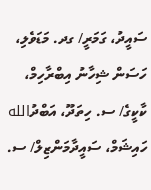ސައީދު، ގަމަރީ/ ގދ. މަޑަވެލި، ހަސަން ޝިހާނު އިބްރާހިމް، ކާކީގެ/ ސ. ހިތަދޫ، އަބްދުالله ހައިޝަމް، ސައީދާމަންޒިލް/ ސ.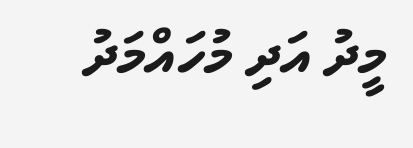މީދު އަދި މުހައްމަދު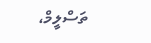ތަސްލީމް،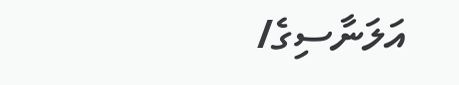އަލަނާސިގެ/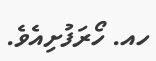ހއ. ހޯރަފުށިއެވެ.